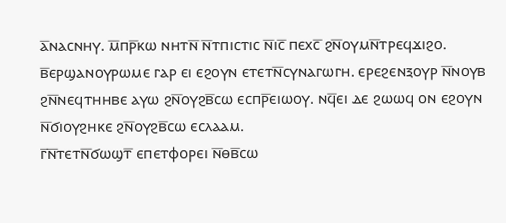ⲁ̅ⲛⲁⲥⲛⲏⲩ. ⲙ̅ⲡⲣ̅ⲕⲱ ⲛⲏⲧⲛ̅ ⲛ̅ⲧⲡⲓⲥⲧⲓⲥ ⲛ̅ⲓⲥ̅ ⲡⲉⲭⲥ̅ ϩⲛ̅ⲟⲩⲙⲛ̅ⲧⲣⲉϥϫⲓϩⲟ.
ⲃ̅ⲉⲣϣⲁⲛⲟⲩⲣⲱⲙⲉ ⲅⲁⲣ ⲉⲓ ⲉϩⲟⲩⲛ ⲉⲧⲉⲧⲛ̅ⲥⲩⲛⲁⲅⲱⲅⲏ. ⲉⲣⲉϩⲉⲛⲝⲟⲩⲣ ⲛ̅ⲛⲟⲩⲃ ϩⲛ̅ⲛⲉϥⲧⲏⲏⲃⲉ ⲁⲩⲱ ϩⲛ̅ⲟⲩϩⲃ̅ⲥⲱ ⲉⲥⲡⲣ̅ⲉⲓⲱⲟⲩ. ⲛϥ̅ⲉⲓ ⲇⲉ ϩⲱⲱϥ ⲟⲛ ⲉϩⲟⲩⲛ ⲛ̅ϭⲓⲟⲩϩⲏⲕⲉ ϩⲛ̅ⲟⲩϩⲃ̅ⲥⲱ ⲉⲥⲗⲁⲁⲙ.
ⲅ̅ⲛ̅ⲧⲉⲧⲛ̅ϭⲱϣⲧ̅ ⲉⲡⲉⲧⲫⲟⲣⲉⲓ ⲛ̅ⲑⲃ̅ⲥⲱ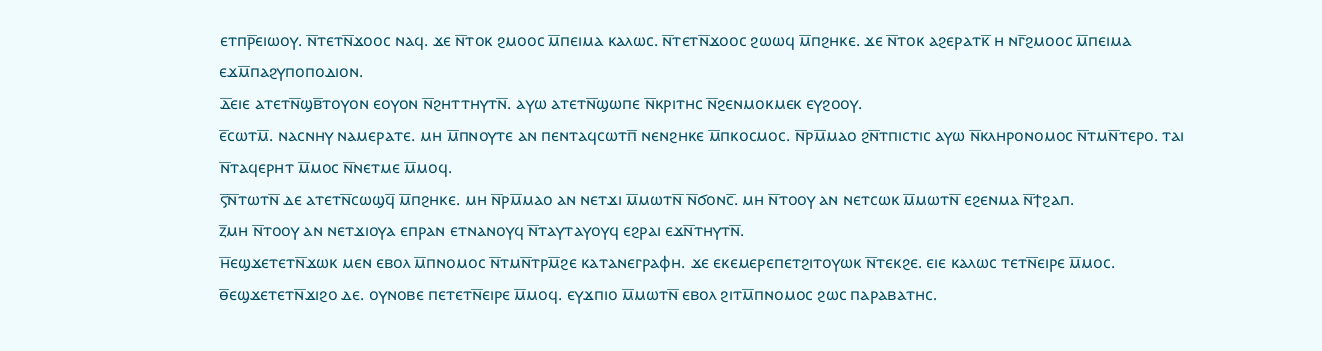ⲉⲧⲡⲣ̅ⲉⲓⲱⲟⲩ. ⲛ̅ⲧⲉⲧⲛ̅ϫⲟⲟⲥ ⲛⲁϥ. ϫⲉ ⲛ̅ⲧⲟⲕ ϩⲙⲟⲟⲥ ⲙ̅ⲡⲉⲓⲙⲁ ⲕⲁⲗⲱⲥ. ⲛ̅ⲧⲉⲧⲛ̅ϫⲟⲟⲥ ϩⲱⲱϥ ⲙ̅ⲡϩⲏⲕⲉ. ϫⲉ ⲛ̅ⲧⲟⲕ ⲁϩⲉⲣⲁⲧⲕ̅ ⲏ ⲛⲅ̅ϩⲙⲟⲟⲥ ⲙ̅ⲡⲉⲓⲙⲁ ⲉϫⲙ̅ⲡⲁϩⲩⲡⲟⲡⲟⲇⲓⲟⲛ.
ⲇ̅ⲉⲓⲉ ⲁⲧⲉⲧⲛ̅ϣⲃ̅ⲧⲟⲩⲟⲛ ⲉⲟⲩⲟⲛ ⲛ̅ϩⲏⲧⲧⲏⲩⲧⲛ̅. ⲁⲩⲱ ⲁⲧⲉⲧⲛ̅ϣⲱⲡⲉ ⲛ̅ⲕⲣⲓⲧⲏⲥ ⲛ̅ϩⲉⲛⲙⲟⲕⲙⲉⲕ ⲉⲩϩⲟⲟⲩ.
ⲉ̅ⲥⲱⲧⲙ̅. ⲛⲁⲥⲛⲏⲩ ⲛⲁⲙⲉⲣⲁⲧⲉ. ⲙⲏ ⲙ̅ⲡⲛⲟⲩⲧⲉ ⲁⲛ ⲡⲉⲛⲧⲁϥⲥⲱⲧⲡ̅ ⲛⲉⲛϩⲏⲕⲉ ⲙ̅ⲡⲕⲟⲥⲙⲟⲥ. ⲛ̅ⲣⲙ̅ⲙⲁⲟ ϩⲛ̅ⲧⲡⲓⲥⲧⲓⲥ ⲁⲩⲱ ⲛ̅ⲕⲗⲏⲣⲟⲛⲟⲙⲟⲥ ⲛ̅ⲧⲙⲛ̅ⲧⲉⲣⲟ. ⲧⲁⲓ ⲛ̅ⲧⲁϥⲉⲣⲏⲧ ⲙ̅ⲙⲟⲥ ⲛ̅ⲛⲉⲧⲙⲉ ⲙ̅ⲙⲟϥ.
ⲋ̅ⲛ̅ⲧⲱⲧⲛ̅ ⲇⲉ ⲁⲧⲉⲧⲛ̅ⲥⲱϣϥ̅ ⲙ̅ⲡϩⲏⲕⲉ. ⲙⲏ ⲛ̅ⲣⲙ̅ⲙⲁⲟ ⲁⲛ ⲛⲉⲧϫⲓ ⲙ̅ⲙⲱⲧⲛ̅ ⲛ̅ϭⲟⲛⲥ̅. ⲙⲏ ⲛ̅ⲧⲟⲟⲩ ⲁⲛ ⲛⲉⲧⲥⲱⲕ ⲙ̅ⲙⲱⲧⲛ̅ ⲉϩⲉⲛⲙⲁ ⲛ̅ϯϩⲁⲡ.
ⲍ̅ⲙⲏ ⲛ̅ⲧⲟⲟⲩ ⲁⲛ ⲛⲉⲧϫⲓⲟⲩⲁ ⲉⲡⲣⲁⲛ ⲉⲧⲛⲁⲛⲟⲩϥ ⲛ̅ⲧⲁⲩⲧⲁⲩⲟⲩϥ ⲉϩⲣⲁⲓ ⲉϫⲛ̅ⲧⲏⲩⲧⲛ̅.
ⲏ̅ⲉϣϫⲉⲧⲉⲧⲛ̅ϫⲱⲕ ⲙⲉⲛ ⲉⲃⲟⲗ ⲙ̅ⲡⲛⲟⲙⲟⲥ ⲛ̅ⲧⲙⲛ̅ⲧⲣⲙ̅ϩⲉ ⲕⲁⲧⲁⲛⲉⲅⲣⲁⲫⲏ. ϫⲉ ⲉⲕⲉⲙⲉⲣⲉⲡⲉⲧϩⲓⲧⲟⲩⲱⲕ ⲛ̅ⲧⲉⲕϩⲉ. ⲉⲓⲉ ⲕⲁⲗⲱⲥ ⲧⲉⲧⲛ̅ⲉⲓⲣⲉ ⲙ̅ⲙⲟⲥ.
ⲑ̅ⲉϣϫⲉⲧⲉⲧⲛ̅ϫⲓϩⲟ ⲇⲉ. ⲟⲩⲛⲟⲃⲉ ⲡⲉⲧⲉⲧⲛ̅ⲉⲓⲣⲉ ⲙ̅ⲙⲟϥ. ⲉⲩϫⲡⲓⲟ ⲙ̅ⲙⲱⲧⲛ̅ ⲉⲃⲟⲗ ϩⲓⲧⲙ̅ⲡⲛⲟⲙⲟⲥ ϩⲱⲥ ⲡⲁⲣⲁⲃⲁⲧⲏⲥ.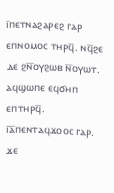ⲓ̅ⲡⲉⲧⲛⲁϩⲁⲣⲉϩ ⲅⲁⲣ ⲉⲡⲛⲟⲙⲟⲥ ⲧⲏⲣϥ̅. ⲛϥ̅ϩⲉ ⲇⲉ ϩⲛ̅ⲟⲩϩⲱⲃ ⲛ̅ⲟⲩⲱⲧ. ⲁϥϣⲱⲡⲉ ⲉϥϭⲏⲡ ⲉⲡⲧⲏⲣϥ̅.
ⲓ̅ⲁ̅ⲡⲉⲛⲧⲁϥϫⲟⲟⲥ ⲅⲁⲣ. ϫⲉ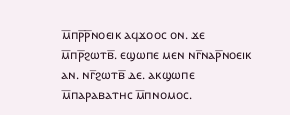ⲙ̅ⲡⲣ̅ⲣ̅ⲛⲟⲉⲓⲕ ⲁϥϫⲟⲟⲥ ⲟⲛ. ϫⲉ ⲙ̅ⲡⲣ̅ϩⲱⲧⲃ̅. ⲉϣⲱⲡⲉ ⲙⲉⲛ ⲛⲅ̅ⲛⲁⲣ̅ⲛⲟⲉⲓⲕ ⲁⲛ. ⲛⲅ̅ϩⲱⲧⲃ̅ ⲇⲉ. ⲁⲕϣⲱⲡⲉ ⲙ̅ⲡⲁⲣⲁⲃⲁⲧⲏⲥ ⲙ̅ⲡⲛⲟⲙⲟⲥ.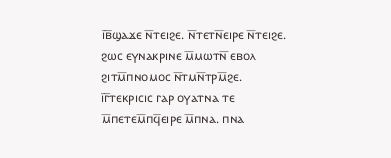ⲓ̅ⲃ̅ϣⲁϫⲉ ⲛ̅ⲧⲉⲓϩⲉ. ⲛ̅ⲧⲉⲧⲛ̅ⲉⲓⲣⲉ ⲛ̅ⲧⲉⲓϩⲉ. ϩⲱⲥ ⲉⲩⲛⲁⲕⲣⲓⲛⲉ ⲙ̅ⲙⲱⲧⲛ̅ ⲉⲃⲟⲗ ϩⲓⲧⲙ̅ⲡⲛⲟⲙⲟⲥ ⲛ̅ⲧⲙⲛ̅ⲧⲣⲙ̅ϩⲉ.
ⲓ̅ⲅ̅ⲧⲉⲕⲣⲓⲥⲓⲥ ⲅⲁⲣ ⲟⲩⲁⲧⲛⲁ ⲧⲉ ⲙ̅ⲡⲉⲧⲉⲙ̅ⲡϥ̅ⲉⲓⲣⲉ ⲙ̅ⲡⲛⲁ. ⲡⲛⲁ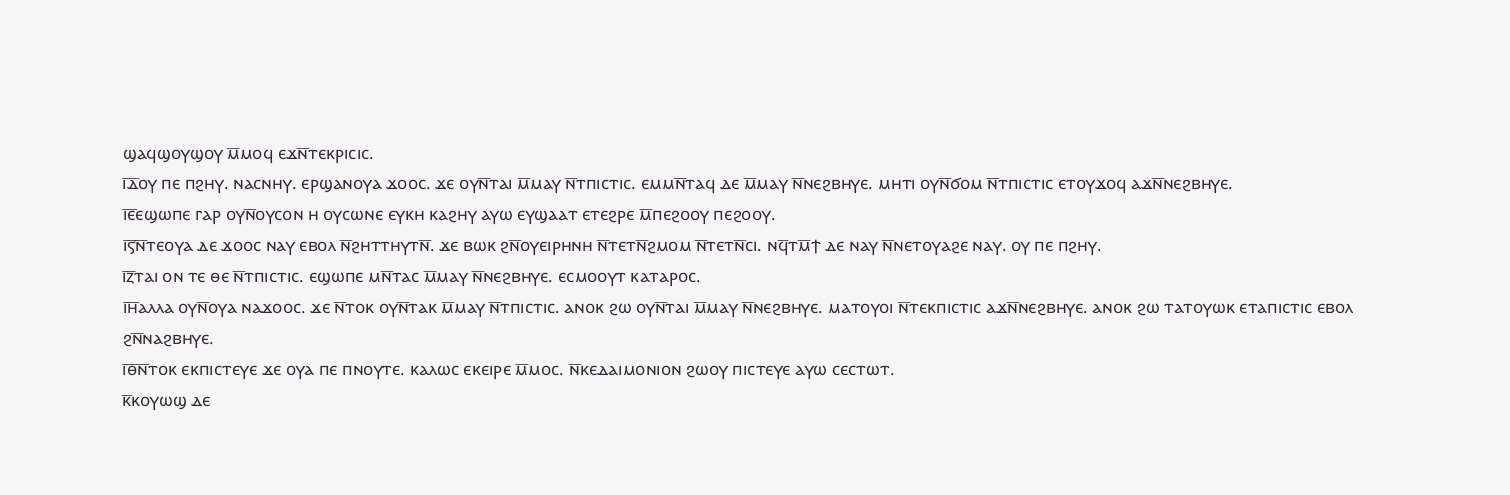ϣⲁϥϣⲟⲩϣⲟⲩ ⲙ̅ⲙⲟϥ ⲉϫⲛ̅ⲧⲉⲕⲣⲓⲥⲓⲥ.
ⲓ̅ⲇ̅ⲟⲩ ⲡⲉ ⲡϩⲏⲩ. ⲛⲁⲥⲛⲏⲩ. ⲉⲣϣⲁⲛⲟⲩⲁ ϫⲟⲟⲥ. ϫⲉ ⲟⲩⲛ̅ⲧⲁⲓ ⲙ̅ⲙⲁⲩ ⲛ̅ⲧⲡⲓⲥⲧⲓⲥ. ⲉⲙⲙⲛ̅ⲧⲁϥ ⲇⲉ ⲙ̅ⲙⲁⲩ ⲛ̅ⲛⲉϩⲃⲏⲩⲉ. ⲙⲏⲧⲓ ⲟⲩⲛ̅ϭⲟⲙ ⲛ̅ⲧⲡⲓⲥⲧⲓⲥ ⲉⲧⲟⲩϫⲟϥ ⲁϫⲛ̅ⲛⲉϩⲃⲏⲩⲉ.
ⲓ̅ⲉ̅ⲉϣⲱⲡⲉ ⲅⲁⲣ ⲟⲩⲛ̅ⲟⲩⲥⲟⲛ ⲏ ⲟⲩⲥⲱⲛⲉ ⲉⲩⲕⲏ ⲕⲁϩⲏⲩ ⲁⲩⲱ ⲉⲩϣⲁⲁⲧ ⲉⲧⲉϩⲣⲉ ⲙ̅ⲡⲉϩⲟⲟⲩ ⲡⲉϩⲟⲟⲩ.
ⲓ̅ⲋ̅ⲛ̅ⲧⲉⲟⲩⲁ ⲇⲉ ϫⲟⲟⲥ ⲛⲁⲩ ⲉⲃⲟⲗ ⲛ̅ϩⲏⲧⲧⲏⲩⲧⲛ̅. ϫⲉ ⲃⲱⲕ ϩⲛ̅ⲟⲩⲉⲓⲣⲏⲛⲏ ⲛ̅ⲧⲉⲧⲛ̅ϩⲙⲟⲙ ⲛ̅ⲧⲉⲧⲛ̅ⲥⲓ. ⲛϥ̅ⲧⲙ̅ϯ ⲇⲉ ⲛⲁⲩ ⲛ̅ⲛⲉⲧⲟⲩⲁϩⲉ ⲛⲁⲩ. ⲟⲩ ⲡⲉ ⲡϩⲏⲩ.
ⲓ̅ⲍ̅ⲧⲁⲓ ⲟⲛ ⲧⲉ ⲑⲉ ⲛ̅ⲧⲡⲓⲥⲧⲓⲥ. ⲉϣⲱⲡⲉ ⲙⲛ̅ⲧⲁⲥ ⲙ̅ⲙⲁⲩ ⲛ̅ⲛⲉϩⲃⲏⲩⲉ. ⲉⲥⲙⲟⲟⲩⲧ ⲕⲁⲧⲁⲣⲟⲥ.
ⲓ̅ⲏ̅ⲁⲗⲗⲁ ⲟⲩⲛ̅ⲟⲩⲁ ⲛⲁϫⲟⲟⲥ. ϫⲉ ⲛ̅ⲧⲟⲕ ⲟⲩⲛ̅ⲧⲁⲕ ⲙ̅ⲙⲁⲩ ⲛ̅ⲧⲡⲓⲥⲧⲓⲥ. ⲁⲛⲟⲕ ϩⲱ ⲟⲩⲛ̅ⲧⲁⲓ ⲙ̅ⲙⲁⲩ ⲛ̅ⲛⲉϩⲃⲏⲩⲉ. ⲙⲁⲧⲟⲩⲟⲓ ⲛ̅ⲧⲉⲕⲡⲓⲥⲧⲓⲥ ⲁϫⲛ̅ⲛⲉϩⲃⲏⲩⲉ. ⲁⲛⲟⲕ ϩⲱ ⲧⲁⲧⲟⲩⲱⲕ ⲉⲧⲁⲡⲓⲥⲧⲓⲥ ⲉⲃⲟⲗ ϩⲛ̅ⲛⲁϩⲃⲏⲩⲉ.
ⲓ̅ⲑ̅ⲛ̅ⲧⲟⲕ ⲉⲕⲡⲓⲥⲧⲉⲩⲉ ϫⲉ ⲟⲩⲁ ⲡⲉ ⲡⲛⲟⲩⲧⲉ. ⲕⲁⲗⲱⲥ ⲉⲕⲉⲓⲣⲉ ⲙ̅ⲙⲟⲥ. ⲛ̅ⲕⲉⲇⲁⲓⲙⲟⲛⲓⲟⲛ ϩⲱⲟⲩ ⲡⲓⲥⲧⲉⲩⲉ ⲁⲩⲱ ⲥⲉⲥⲧⲱⲧ.
ⲕ̅ⲕⲟⲩⲱϣ ⲇⲉ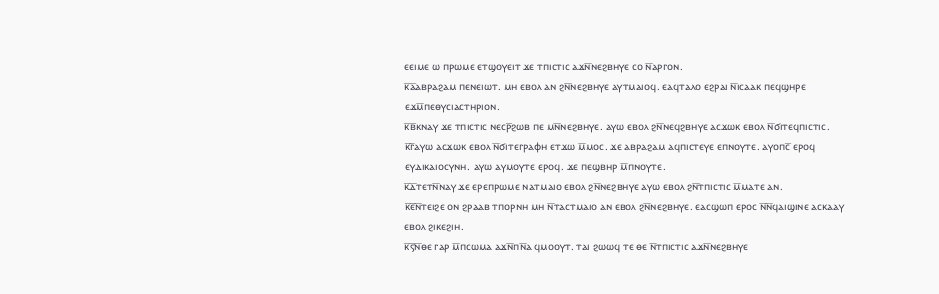ⲉⲉⲓⲙⲉ ⲱ ⲡⲣⲱⲙⲉ ⲉⲧϣⲟⲩⲉⲓⲧ ϫⲉ ⲧⲡⲓⲥⲧⲓⲥ ⲁϫⲛ̅ⲛⲉϩⲃⲏⲩⲉ ⲥⲟ ⲛ̅ⲁⲣⲅⲟⲛ.
ⲕ̅ⲁ̅ⲁⲃⲣⲁϩⲁⲙ ⲡⲉⲛⲉⲓⲱⲧ. ⲙⲏ ⲉⲃⲟⲗ ⲁⲛ ϩⲛ̅ⲛⲉϩⲃⲏⲩⲉ ⲁⲩⲧⲙⲁⲓⲟϥ. ⲉⲁϥⲧⲁⲗⲟ ⲉϩⲣⲁⲓ ⲛ̅ⲓⲥⲁⲁⲕ ⲡⲉϥϣⲏⲣⲉ ⲉϫⲙ̅ⲡⲉⲑⲩⲥⲓⲁⲥⲧⲏⲣⲓⲟⲛ.
ⲕ̅ⲃ̅ⲕⲛⲁⲩ ϫⲉ ⲧⲡⲓⲥⲧⲓⲥ ⲛⲉⲥⲣ̅ϩⲱⲃ ⲡⲉ ⲙⲛ̅ⲛⲉϩⲃⲏⲩⲉ. ⲁⲩⲱ ⲉⲃⲟⲗ ϩⲛ̅ⲛⲉϥϩⲃⲏⲩⲉ ⲁⲥϫⲱⲕ ⲉⲃⲟⲗ ⲛ̅ϭⲓⲧⲉϥⲡⲓⲥⲧⲓⲥ.
ⲕ̅ⲅ̅ⲁⲩⲱ ⲁⲥϫⲱⲕ ⲉⲃⲟⲗ ⲛ̅ϭⲓⲧⲉⲅⲣⲁⲫⲏ ⲉⲧϫⲱ ⲙ̅ⲙⲟⲥ. ϫⲉ ⲁⲃⲣⲁϩⲁⲙ ⲁϥⲡⲓⲥⲧⲉⲩⲉ ⲉⲡⲛⲟⲩⲧⲉ. ⲁⲩⲟⲡⲥ̅ ⲉⲣⲟϥ ⲉⲩⲇⲓⲕⲁⲓⲟⲥⲩⲛⲏ. ⲁⲩⲱ ⲁⲩⲙⲟⲩⲧⲉ ⲉⲣⲟϥ. ϫⲉ ⲡⲉϣⲃⲏⲣ ⲙ̅ⲡⲛⲟⲩⲧⲉ.
ⲕ̅ⲇ̅ⲧⲉⲧⲛ̅ⲛⲁⲩ ϫⲉ ⲉⲣⲉⲡⲣⲱⲙⲉ ⲛⲁⲧⲙⲁⲓⲟ ⲉⲃⲟⲗ ϩⲛ̅ⲛⲉϩⲃⲏⲩⲉ ⲁⲩⲱ ⲉⲃⲟⲗ ϩⲛ̅ⲧⲡⲓⲥⲧⲓⲥ ⲙ̅ⲙⲁⲧⲉ ⲁⲛ.
ⲕ̅ⲉ̅ⲛ̅ⲧⲉⲓϩⲉ ⲟⲛ ϩⲣⲁⲁⲃ ⲧⲡⲟⲣⲛⲏ ⲙⲏ ⲛ̅ⲧⲁⲥⲧⲙⲁⲓⲟ ⲁⲛ ⲉⲃⲟⲗ ϩⲛ̅ⲛⲉϩⲃⲏⲩⲉ. ⲉⲁⲥϣⲱⲡ ⲉⲣⲟⲥ ⲛ̅ⲛ̅ϥⲁⲓϣⲓⲛⲉ ⲁⲥⲕⲁⲁⲩ ⲉⲃⲟⲗ ϩⲓⲕⲉϩⲓⲏ.
ⲕ̅ⲋ̅ⲛ̅ⲑⲉ ⲅⲁⲣ ⲙ̅ⲡⲥⲱⲙⲁ ⲁϫⲛ̅ⲡⲛ̅ⲁ ϥⲙⲟⲟⲩⲧ. ⲧⲁⲓ ϩⲱⲱϥ ⲧⲉ ⲑⲉ ⲛ̅ⲧⲡⲓⲥⲧⲓⲥ ⲁϫⲛ̅ⲛⲉϩⲃⲏⲩⲉ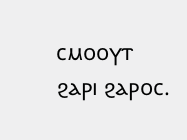ⲥⲙⲟⲟⲩⲧ ϩⲁⲣⲓ ϩⲁⲣⲟⲥ.